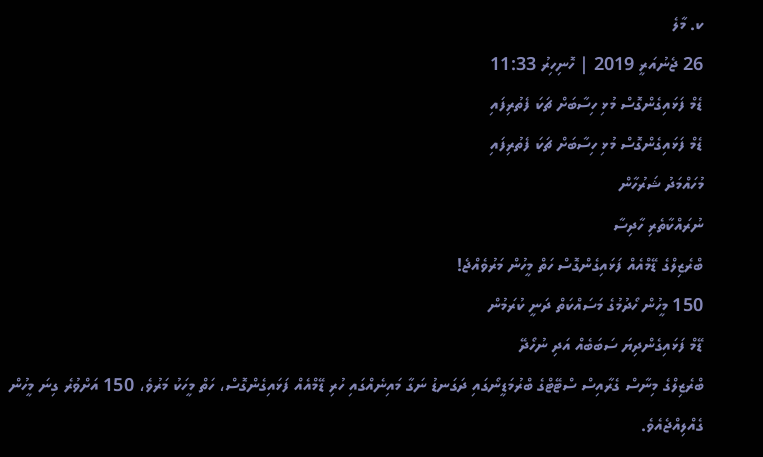ކ. މާލެ
26 ޖެނުއަރީ 2019 | ހޮނިހިރު 11:33
ޑެމް ފަޅައިގެންގޮސް މުޅި ހިސާބަށް ޗަކަ ފެތުރިފައި
ޑެމް ފަޅައިގެންގޮސް މުޅި ހިސާބަށް ޗަކަ ފެތުރިފައި
މުހައްމަދު ޝަރުހާން
ނުރައްކާތެރި ހާދިސާ
ބްރެޒިލްގެ ޑޭމްއެއް ފަޅައިގެންގޮސް ހަތް މީހުން މަރުވެއްޖެ!
150 މީހުން ހޯދުމުގެ މަސައްކަތް ދަނީ ކުރަމުން
ޑޭމް ފަޅައިގެންދިޔަ ސަބަބެއް އަދި ނުހޯދޭ
ބްރެޒިލްގެ މިނާސް ގެރާއިސް ސްޓޭޓްގެ ބްރުމަޑީނޯގައި ދަގަނޑު ނަގާ މައިނެއްގައި ހުރި ޑޭމްއެއް ފަޅައިގެންގޮސް، ހަތް މީހަކު މަރުވެ، 150 އަށްވުރެ ގިނަ މީހުން ގެއްލިއްޖެއެވެ.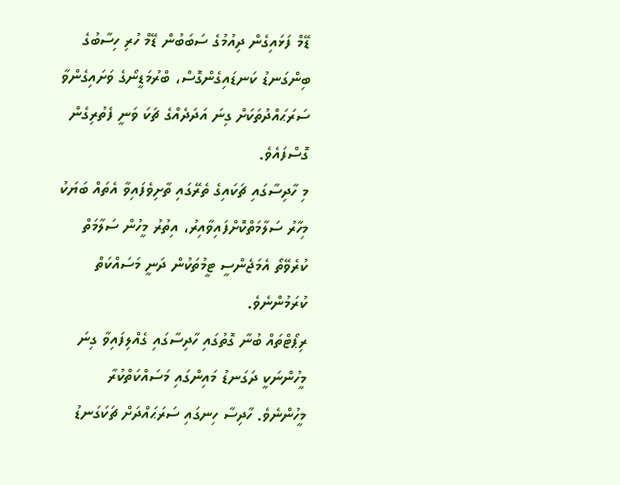ޑޭމް ފަޅައިގެން ދިއުމުގެ ސަބަބުން ޑޭމް ހުރި ހިސާބުގެ ބިންގަނޑު ކަނޑައިގެންގޮސް، ބްރުމަޑީނޯގެ ވަށައިގެންވާ ސަރަޙައްދުތަކަށް ގިނަ އަދަދެއްގެ ޗަކަ ވަނީ ފެތުރިގެން ގޮސްފައެވެ.
މި ހާދިސާގައި ޗަކައިގެ ތެރޭގައި ތާށިވެފައިވާ އެތައް ބަޔަކު މިހާރު ސަލާމަތްކޮށްފައިވާއިރު، އިތުރު މީހުން ސަލާމަތް ކުރެވޭތޯ އެމަޖެންސީ ޓީމުތަކުން ދަނީ މަސައްކަތް ކުރަމުންނެވެ.
ރިޕޯޓްތައް ބުނާ ގޮތުގައި ހާދިސާގައި ގެއްލިފައިވާ ގިނަ މީހުންނަކީ ދަގަނޑު މައިންގައި މަސައްކަތްކުރާ މީހުންނެވެ. ހާދިސާ ހިނގައި ސަރަޙައްދަށް ޗަކަގަނޑު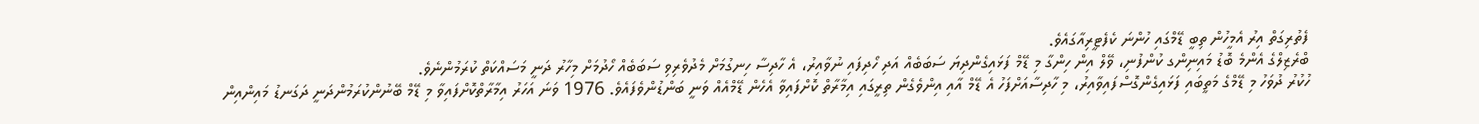ފެތުރިގަތް އިރު އެމީހުން ތިބީ ޑޭމްގައި ހުންނަ ކެފެޓީރިއާގައެވެ.
ބްރެޒިލްގެ އެންމެ ބޮޑު މައިނިންގ ކުންފުނި، ވޭލް އިން ހިންގާ މި ޑޭމް ފަޅައިގެންދިޔަ ސަބަބެއް އަދި ހޯދިފައި ނުވާއިރު، އެ ހާދިސާ ހިނގުމަށް މެދުވެރިވި ސަބަބެއް ހޯދުމަށް މިހާރު ދަނީ މަސައްކަތް ކުރަމުންނެވެ.
ހުކުރު ދުވަހު މި ޑޭމްގެ މަތީބައި ފަޅައިގެންގޮސްފައިވާއިރު، މި ހާދިސާއަށްފަހު އެ ޑޭމް އާއި އިންވެގެން ތިރީގައި އިމާރާތް ކޮށްފައިވާ އެހެން ޑޭމްއެއް ވަނީ ބަންޑުންވެފައެވެ. 1976 ވަނަ އަހަރު އިމާރާތްކޮށްފައިވާ މި ޑޭމް ބޭނުންކުރަމުންދަނީ ދަގަނޑު މައިންއިން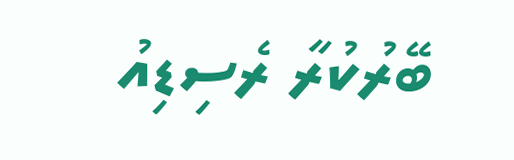ބޭރުކުރާ ރެސިޑިއު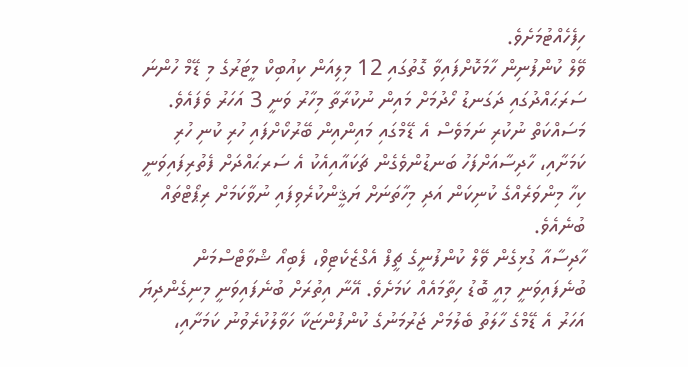ހިފެހެއްޓުމަށެވެ.
ވޭލް ކުންފުނިން ހާމަކޮށްފައިވާ ގޮތުގައި 12 މިލިއަން ކިއުބިކް މީޓަރުގެ މި ޑޭމް ހުންނަ ސަރަޙައްދުގައި ދަގަނޑު ހޯދުމަށް މައިން ނުކުރާތާ މިހާރު ވަނީ 3 އަހަރު ވެފައެވެ. މަސައްކަތް ނުކުރި ނަމަވެސް އެ ޑޭމްގައި މައިންއިން ބޭރުކޯށްފައި ހުރި ކުނި ހުރި ކަމަށާއި، ހާދިސާއަށްފަހު ބަނޑުންވެގެން ޗަކައާއިއެކު އެ ސަރޙައްދަށް ފެތުރިފައިވަނީ ކިހާ މިންވަރެއްގެ ކުނިކަން އަދި މިހާތަނަށް ޔަޤީންކުރެވިފައި ނުވާކަމަށް ރިޕޯޓްތައް ބުނެއެވެ.
ހާދިސާއާ ގުޅިގެން ވޭލް ކުންފުނީގެ ޗީފް އެގްޒެކެޓިވް، ފެބިއޯ ޝްވާޓްސްމަން ބުނެފައިވަނީ މިއީ ބޮޑު ހިތާމައެއް ކަމަށެވެ. އޭނާ އިތުރަށް ބުނެފައިވަނީ މިނިގެންދިޔަ އަހަރު އެ ޑޭމްގެ ހާލަތު ބެލުމަށް ޖަރުމަނުގެ ކުންފުންޏަކާ ހަވާލުކުރެވުނު ކަމަށާއި،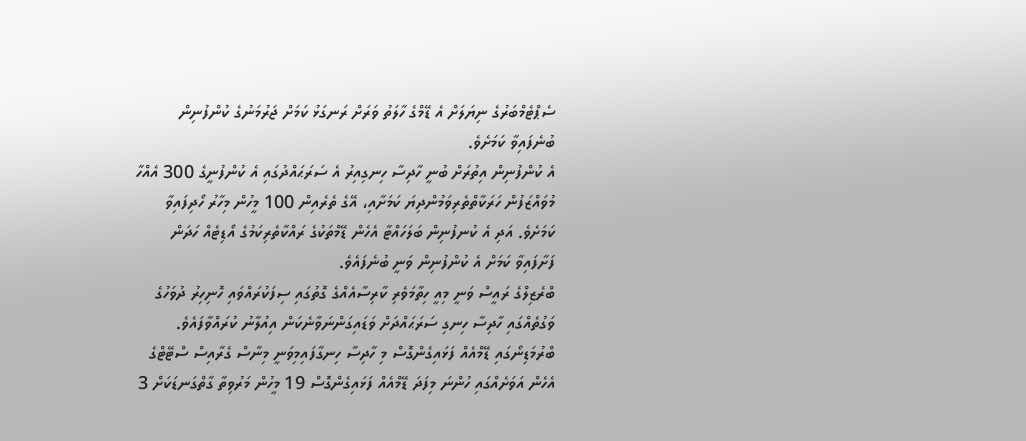ސެޕްޓެމްބަރުގެ ނިޔަލަށް އެ ޑޭމްގެ ހާލަތު ވަރަށް ރަނގަޅު ކަމަށް ޖަރުމަނުގެ ކުންފުނިން ބުނެފައިވާ ކަމަށެވެ.
އެ ކުންފުނިން އިތުރަށް ބުނީ ހާދިސާ ހިނގިއިރު އެ ސަރަޙައްދުގައި އެ ކުންފުނީގެ 300 އެއްހާ މުވައްޒަފުން ހަރަކާތްތެރިވަމުންދިޔަ ކަމަށާއި، އޭގެ ތެރެއިން 100 މީހުން މިހާރު ހޯދިފައިވާ ކަމަށެވެ. އަދި އެ ކުނފުނިން ބަލަހައްޓާ އެހެން ޑޭމްތަކުގެ ރައްކާތެރިކަމުގެ އޯޑިޓެއް ހަދަން ފަށާފައިވާ ކަމަށް އެ ކުންފުނިން ވަނީ ބުނެފައެވެ.
ބްރެޒިލްގެ ރައީސް ވަނީ މިއީ ހިތާމަވެރި ކާރިސާއެއްގެ ގޮތުގައި ސިފަކުރައްވައި ހޮނިހިރު ދުވަހުގެ ވަގުތެއްގައި ހާދިސާ ހިނގި ސަރަޙައްދަށް ވަޑައިގަންނަވާނެކަން އިއުލާނު ކުރައްވާފައެވެ.
ބްރުމަޑިނޯގައި ޑޭމްއެއް ފަޅައިގެންގޮސް މި ހާދިސާ ހިނގާފައިމިވަނީ މިނާސް ގެރާއިސް ސްޓޭޓްގެ އެހެން އަވަށެއްގައި ހުންނަ މިފަދަ ޑޭމްއެއް ފަޅައިގެންގޮސް 19 މީހުން މަރުވިތާ ގާތްގަނޑަކަށް 3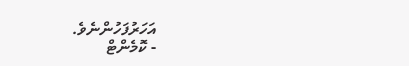އަހަރުފަހުންނެވެ.
- ކޮމެންޓް